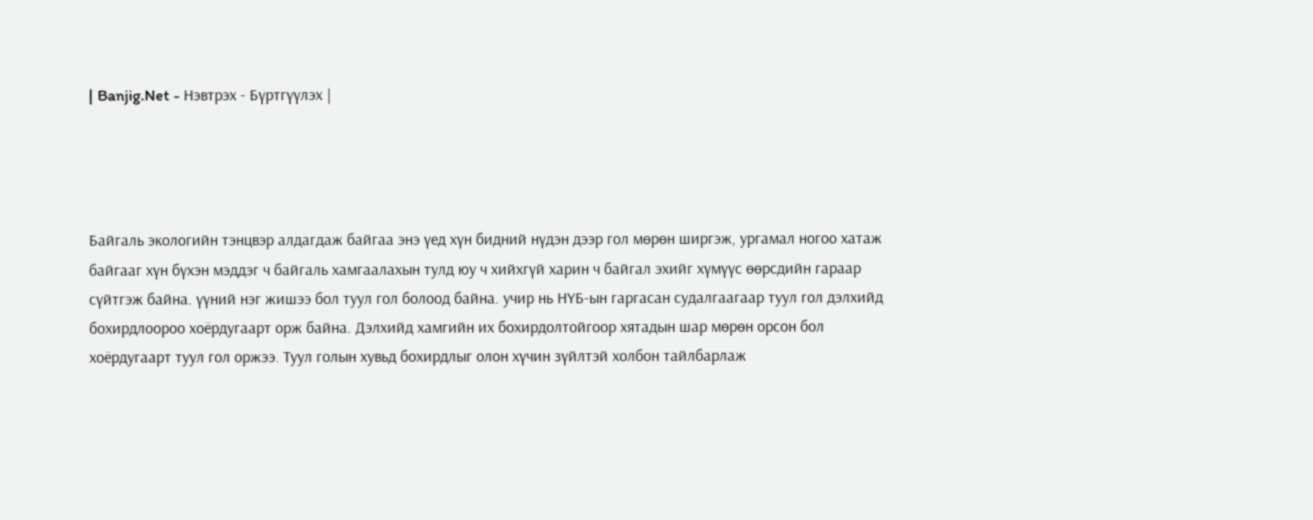| Banjig.Net - Нэвтрэх - Бүртгүүлэх |




Байгаль экологийн тэнцвэр алдагдаж байгаа энэ үед хүн бидний нүдэн дээр гол мөрөн ширгэж, ургамал ногоо хатаж байгааг хүн бүхэн мэддэг ч байгаль хамгаалахын тулд юу ч хийхгүй харин ч байгал эхийг хүмүүс өөрсдийн гараар сүйтгэж байна. үүний нэг жишээ бол туул гол болоод байна. учир нь НҮБ-ын гаргасан судалгаагаар туул гол дэлхийд бохирдлоороо хоёрдугаарт орж байна. Дэлхийд хамгийн их бохирдолтойгоор хятадын шар мөрөн орсон бол хоёрдугаарт туул гол оржээ. Туул голын хувьд бохирдлыг олон хүчин зүйлтэй холбон тайлбарлаж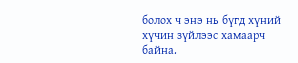болох ч энэ нь бүгд хүний хүчин зүйлээс хамаарч байна.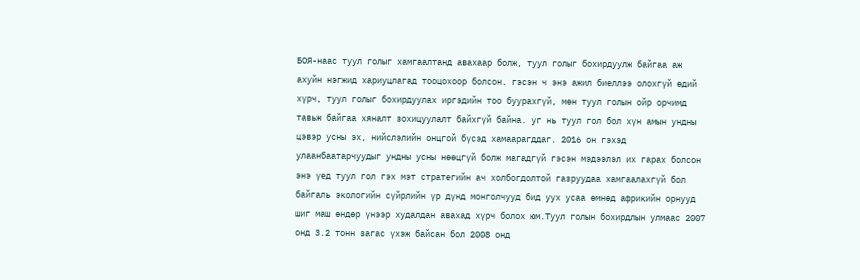БОЯ-наас туул голыг хамгаалтанд авахаар болж, туул голыг бохирдуулж байгаа аж ахуйн нэгжид хариуцлагад тооцохоор болсон. гэсэн ч энэ ажил биеллээ олохгүй өдий хүрч, туул голыг бохирдуулах иргэдийн тоо буурахгүй, мөн туул голын ойр орчимд тавьж байгаа хяналт зохицуулалт байхгүй байна. уг нь туул гол бол хүн амын ундны цэвэр усны эх, нийслэлийн онцгой бүсэд хамаарагддаг. 2016 он гэхэд улаанбаатарчуудыг ундны усны нөөцгүй болж магадгүй гэсэн мэдээлэл их гарах болсон энэ үед туул гол гэх мэт стратегийн ач холбогдолтой газруудаа хамгаалахгүй бол байгаль экологийн сүйрлийн үр дүнд монголчууд бид уух усаа өмнөд африкийн орнууд шиг маш өндөр үнээр худалдан авахад хүрч болох юм.Туул голын бохирдлын улмаас 2007 онд 3.2 тонн загас үхэж байсан бол 2008 онд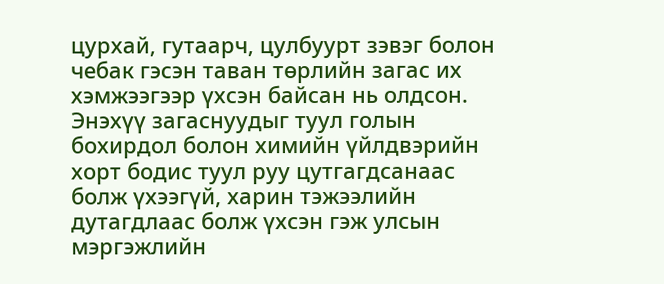цурхай, гутаарч, цулбуурт зэвэг болон чебак гэсэн таван төрлийн загас их хэмжээгээр үхсэн байсан нь олдсон.
Энэхүү загаснуудыг туул голын бохирдол болон химийн үйлдвэрийн хорт бодис туул руу цутгагдсанаас болж үхээгүй, харин тэжээлийн дутагдлаас болж үхсэн гэж улсын мэргэжлийн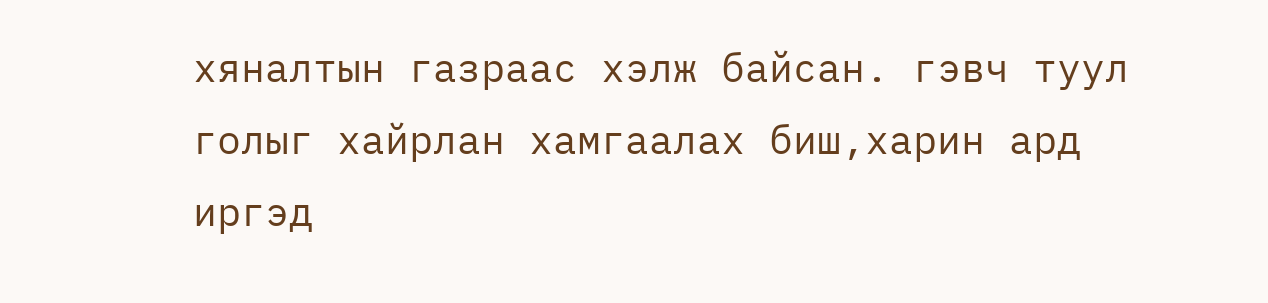хяналтын газраас хэлж байсан. гэвч туул голыг хайрлан хамгаалах биш,харин ард иргэд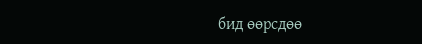бид өөрсдөө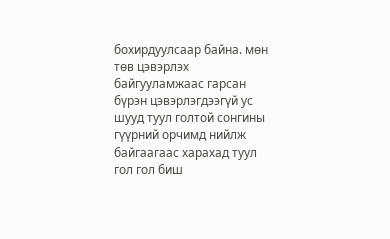бохирдуулсаар байна. мөн төв цэвэрлэх байгууламжаас гарсан бүрэн цэвэрлэгдээгүй ус шууд туул голтой сонгины гүүрний орчимд нийлж байгаагаас харахад туул гол гол биш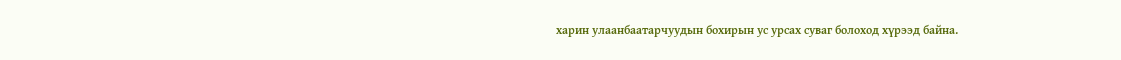харин улаанбаатарчуудын бохирын ус урсах суваг болоход хүрээд байна.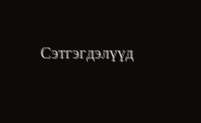Сэтгэгдэлүүд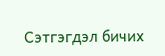Сэтгэгдэл бичих